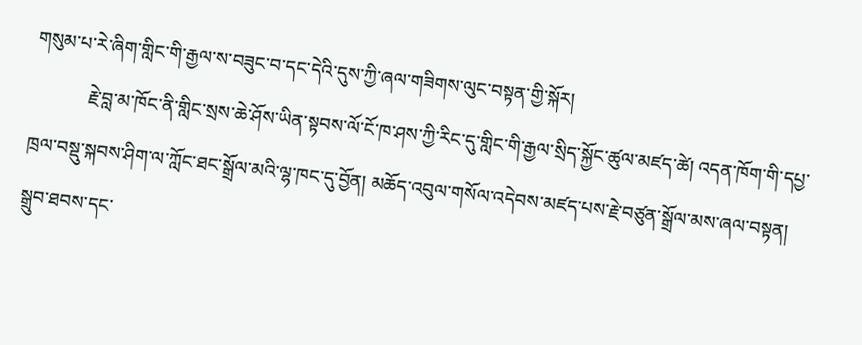གསུམ་པ་རེ་ཞིག་གླིང་གི་རྒྱལ་ས་བཟུང་བ་དང་དེའི་དུས་ཀྱི་ཞལ་གཟིགས་ལུང་བསྟན་གྱི་སྐོར།
            རྗེ་བླ་མ་ཁོང་ནི་གླིང་སྲས་ཆེ་ཤོས་ཡིན་སྟབས་ལོ་ངོ་ཁ་ཤས་ཀྱི་རིང་དུ་གླིང་གི་རྒྱལ་སྲིད་སྐྱོང་ཚུལ་མཛད་ཚེ། འདན་ཁོག་གི་དཔྱ་ཁྲལ་བསྡུ་སྐབས་ཤིག་ལ་ཀློང་ཐང་སྒྲོལ་མའི་ལྷ་ཁང་དུ་བྱོན། མཆོད་འབུལ་གསོལ་འདེབས་མཛད་པས་རྗེ་བཙུན་སྒྲོལ་མས་ཞལ་བསྟན། སྒྲུབ་ཐབས་དང་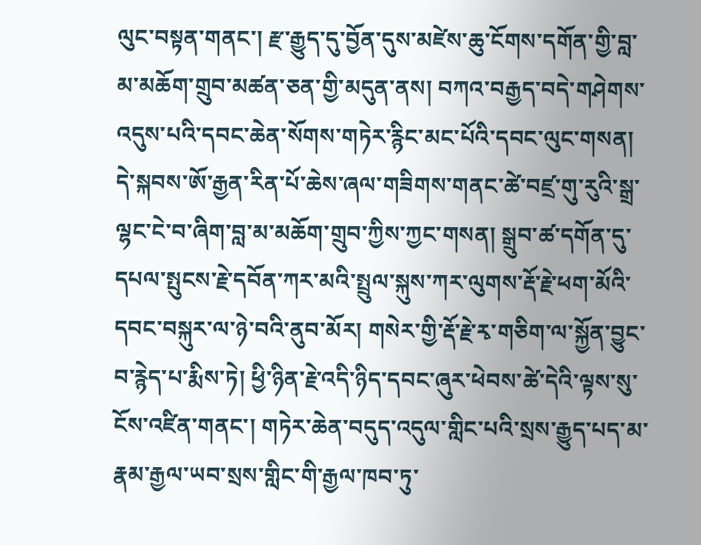ལུང་བསྟན་གནང་། རྫ་རྒྱུད་དུ་བྱོན་དུས་མཛེས་ཆུ་ངོགས་དགོན་གྱི་བླ་མ་མཆོག་གྲུབ་མཚན་ཅན་གྱི་མདུན་ནས། བཀའ་བརྒྱད་བདེ་གཤེགས་འདུས་པའི་དབང་ཆེན་སོགས་གཏེར་རྙིང་མང་པོའི་དབང་ལུང་གསན། དེ་སྐབས་ཨོ་རྒྱན་རིན་པོ་ཆེས་ཞལ་གཟིགས་གནང་ཚེ་བཛྲ་གུ་རུའི་སྒྲ་ལྷང་ངེ་བ་ཞིག་བླ་མ་མཆོག་གྲུབ་ཀྱིས་ཀྱང་གསན། སྒྲུབ་ཚ་དགོན་དུ་དཔལ་སྤུངས་རྗེ་དབོན་ཀར་མའི་སྤྲུལ་སྐུས་ཀར་ལུགས་རྡོ་རྗེ་ཕག་མོའི་དབང་བསྐུར་ལ་ཉེ་བའི་ནུབ་མོར། གསེར་གྱི་རྡོ་རྗེ་རྭ་གཅིག་ལ་སྐྱོན་བྱུང་བ་རྙེད་པ་རྨིས་ཏེ། ཕྱི་ཉིན་རྗེ་འདི་ཉིད་དབང་ཞུར་ཕེབས་ཚེ་དེའི་ལྟས་སུ་ངོས་འཛིན་གནང་། གཏེར་ཆེན་བདུད་འདུལ་གླིང་པའི་སྲས་རྒྱུད་པད་མ་རྣམ་རྒྱལ་ཡབ་སྲས་གླིང་གི་རྒྱལ་ཁབ་ཏུ་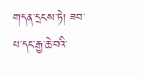གདན་དྲངས་ཏེ། ཟབ་པ་དང་རྒྱ་ཆེ་བའི་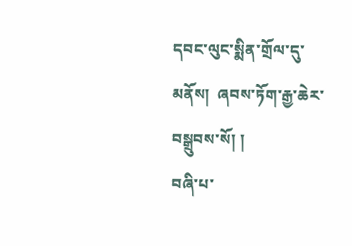དབང་ལུང་སྨིན་གྲོལ་དུ་མནོས།  ཞབས་ཏོག་རྒྱ་ཆེར་བསྒྲུབས་སོ། །
བཞི་པ་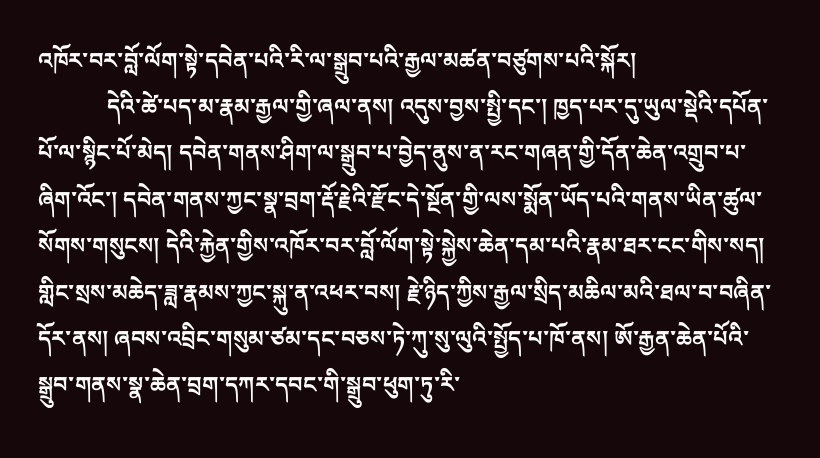འཁོར་བར་བློ་ལོག་སྟེ་དབེན་པའི་རི་ལ་སྒྲུབ་པའི་རྒྱལ་མཚན་བཙུགས་པའི་སྐོར།
            དེའི་ཚེ་པད་མ་རྣམ་རྒྱལ་གྱི་ཞལ་ནས། འདུས་བྱས་སྤྱི་དང་། ཁྱད་པར་དུ་ཡུལ་སྡེའི་དཔོན་པོ་ལ་སྙིང་པོ་མེད། དབེན་གནས་ཤིག་ལ་སྒྲུབ་པ་བྱེད་ནུས་ན་རང་གཞན་གྱི་དོན་ཆེན་འགྲུབ་པ་ཞིག་འོང་། དབེན་གནས་ཀྱང་སྣ་བྲག་རྡོ་རྗེའི་རྫོང་དེ་སྔོན་གྱི་ལས་སྨོན་ཡོད་པའི་གནས་ཡིན་ཚུལ་སོགས་གསུངས། དེའི་རྐྱེན་གྱིས་འཁོར་བར་བློ་ལོག་སྟེ་སྐྱེས་ཆེན་དམ་པའི་རྣམ་ཐར་ངང་གིས་སད། གླིང་སྲས་མཆེད་ཟླ་རྣམས་ཀྱང་སྐུ་ན་འཕར་བས། རྗེ་ཉིད་ཀྱིས་རྒྱལ་སྲིད་མཆིལ་མའི་ཐལ་བ་བཞིན་དོར་ནས། ཞབས་འབྲིང་གསུམ་ཙམ་དང་བཅས་ཏེ་ཀུ་སུ་ལུའི་སྤྱོད་པ་ཁོ་ནས། ཨོ་རྒྱན་ཆེན་པོའི་སྒྲུབ་གནས་སྣ་ཆེན་བྲག་དཀར་དབང་གི་སྒྲུབ་ཕུག་ཏུ་རི་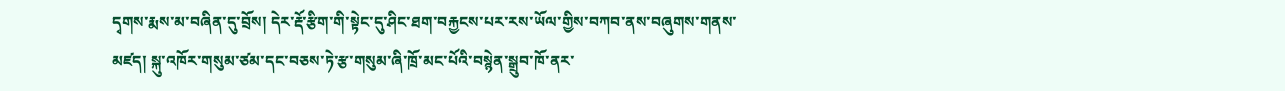དྭགས་རྨས་མ་བཞིན་དུ་བྲོས། དེར་རྡོ་རྩིག་གི་སྟེང་དུ་ཤིང་ཐག་བརྐྱངས་པར་རས་ཡོལ་གྱིས་བཀབ་ནས་བཞུགས་གནས་མཛད། སྐུ་འཁོར་གསུམ་ཙམ་དང་བཅས་ཏེ་རྩ་གསུམ་ཞི་ཁྲོ་མང་པོའི་བསྙེན་སྒྲུབ་ཁོ་ནར་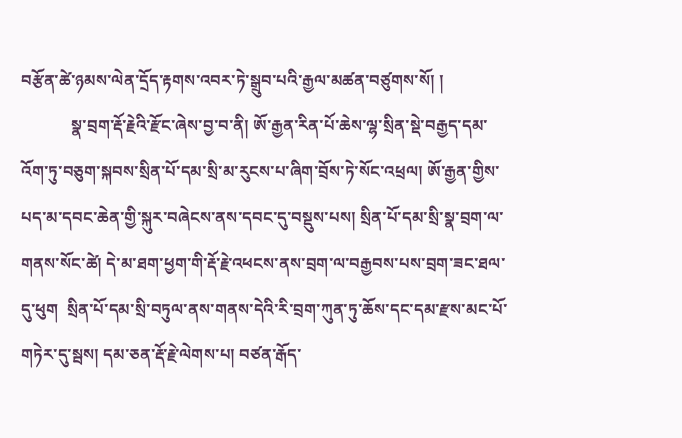བརྩོན་ཚེ་ཉམས་ལེན་དྲོད་རྟགས་འབར་ཏེ་སྒྲུབ་པའི་རྒྱལ་མཚན་བཙུགས་སོ། །
            སྣ་བྲག་རྡོ་རྗེའི་རྫོང་ཞེས་བྱ་བ་ནི། ཨོ་རྒྱན་རིན་པོ་ཆེས་ལྷ་སྲིན་སྡེ་བརྒྱད་དམ་འོག་ཏུ་བཅུག་སྐབས་སྲིན་པོ་དམ་སྲི་མ་རུངས་པ་ཞིག་བྲོས་ཏེ་སོང་འཕྲལ། ཨོ་རྒྱན་གྱིས་པད་མ་དབང་ཆེན་གྱི་སྐུར་བཞེངས་ནས་དབང་དུ་བསྡུས་པས། སྲིན་པོ་དམ་སྲི་སྣ་བྲག་ལ་གནས་སོང་ཚེ། དེ་མ་ཐག་ཕྱག་གི་རྡོ་རྗེ་འཕངས་ནས་བྲག་ལ་བརྒྱབས་པས་བྲག་ཟང་ཐལ་དུ་ཕུག  སྲིན་པོ་དམ་སྲི་བཏུལ་ནས་གནས་དེའི་རི་བྲག་ཀུན་ཏུ་ཆོས་དང་དམ་རྫས་མང་པོ་གཏེར་དུ་སྦས། དམ་ཅན་རྡོ་རྗེ་ལེགས་པ། བཙན་རྒོད་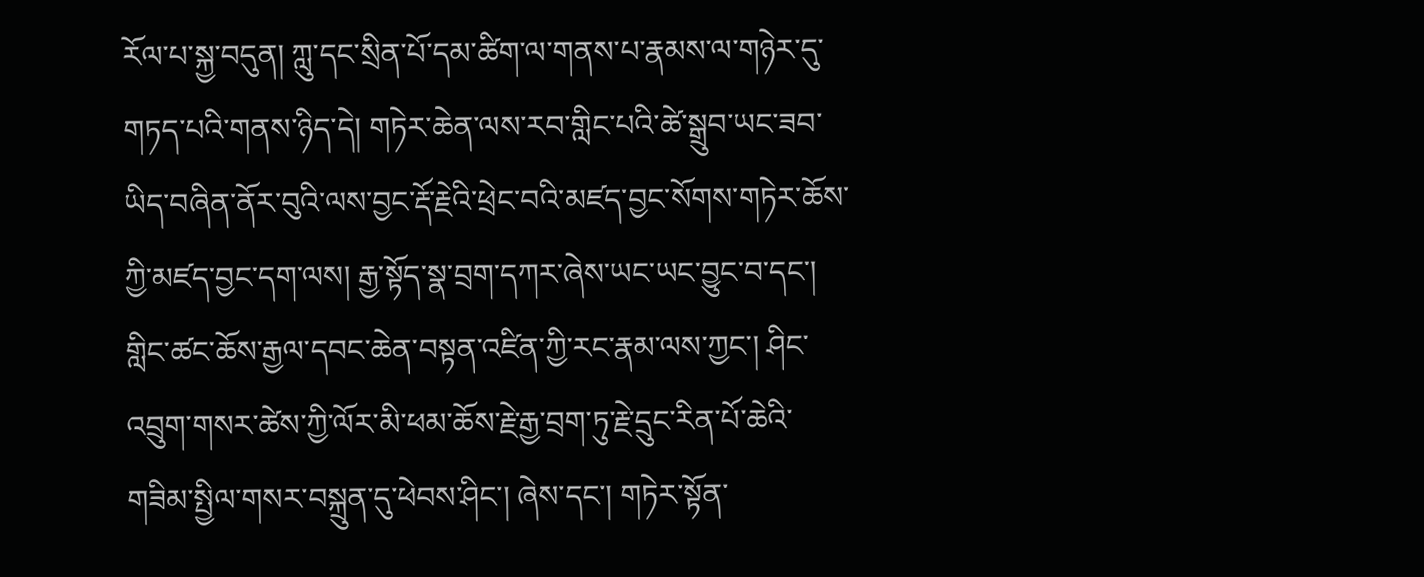རོལ་པ་སྐྱ་བདུན། ཀླུ་དང་སྲིན་པོ་དམ་ཚིག་ལ་གནས་པ་རྣམས་ལ་གཉེར་དུ་གཏད་པའི་གནས་ཉིད་དེ། གཏེར་ཆེན་ལས་རབ་གླིང་པའི་ཚེ་སྒྲུབ་ཡང་ཟབ་ཡིད་བཞིན་ནོར་བུའི་ལས་བྱང་རྡོ་རྗེའི་ཕྲེང་བའི་མཛད་བྱང་སོགས་གཏེར་ཆོས་ཀྱི་མཛད་བྱང་དག་ལས། རྒྱ་སྟོད་སྣ་བྲག་དཀར་ཞེས་ཡང་ཡང་བྱུང་བ་དང་། གླིང་ཚང་ཆོས་རྒྱལ་དབང་ཆེན་བསྟན་འཛིན་ཀྱི་རང་རྣམ་ལས་ཀྱང་། ཤིང་འབྲུག་གསར་ཚེས་ཀྱི་ལོར་མི་ཕམ་ཆོས་རྗེ་རྒྱ་བྲག་ཏུ་རྗེ་དྲུང་རིན་པོ་ཆེའི་གཟིམ་སྤྱིལ་གསར་བསྐྲུན་དུ་ཕེབས་ཤིང་། ཞེས་དང་། གཏེར་སྟོན་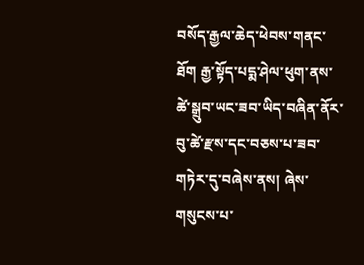བསོད་རྒྱལ་ཆེད་ཕེབས་གནང་ཐོག རྒྱ་སྟོད་པདྨ་ཤེལ་ཕུག་ནས་ཚེ་སྒྲུབ་ཡང་ཟབ་ཡིད་བཞིན་ནོར་བུ་ཚེ་རྫས་དང་བཅས་པ་ཟབ་གཏེར་དུ་བཞེས་ནས། ཞེས་གསུངས་པ་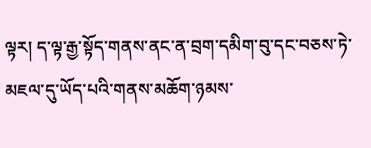ལྟར། ད་ལྟ་རྒྱ་སྟོད་གནས་ནང་ན་བྲག་དམིག་བུ་དང་བཅས་ཏེ་མཇལ་དུ་ཡོད་པའི་གནས་མཆོག་ཉམས་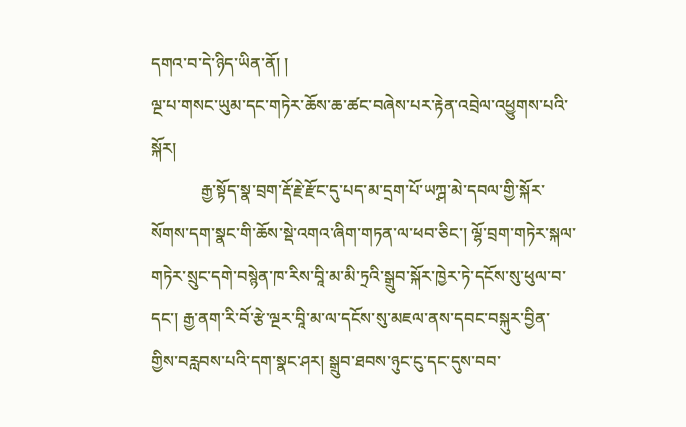དགའ་བ་དེ་ཉིད་ཡིན་ནོ། །
ལྔ་པ་གསང་ཡུམ་དང་གཏེར་ཆོས་ཆ་ཚང་བཞེས་པར་རྟེན་འབྲེལ་འཕྱུགས་པའི་སྐོར།
            རྒྱ་སྟོད་སྣ་བྲག་རྡོ་རྗེ་རྫོང་དུ་པད་མ་དྲག་པོ་ཡཀྴ་མེ་དབལ་གྱི་སྐོར་སོགས་དག་སྣང་གི་ཆོས་སྡེ་འགའ་ཞིག་གཏན་ལ་ཕབ་ཅིང་། ལྷོ་བྲག་གཏེར་སྐལ་གཏེར་སྲུང་དགེ་བསྙེན་ཁ་རིས་བཱི་མ་མི་ཏྲའི་སྒྲུབ་སྐོར་ཁྱེར་ཏེ་དངོས་སུ་ཕུལ་བ་དང་། རྒྱ་ནག་རི་བོ་རྩེ་ལྔར་བཱི་མ་ལ་དངོས་སུ་མཇལ་ནས་དབང་བསྐུར་བྱིན་གྱིས་བརླབས་པའི་དག་སྣང་ཤར། སྒྲུབ་ཐབས་ཉུང་ངུ་དང་དུས་བབ་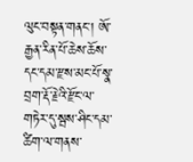ལུང་བསྟན་གནང་། ཨོ་རྒྱན་རིན་པོ་ཆེས་ཆོས་དང་དམ་རྫས་མང་པོ་སྣ་བྲག་རྡོ་རྗེའི་རྫོང་ལ་གཏེར་དུ་སྦས་ཤིང་དམ་ཚིག་ལ་གནས་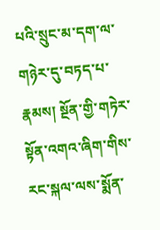པའི་སྲུང་མ་དག་ལ་གཉེར་དུ་བཏད་པ་རྣམས། སྔོན་གྱི་གཏེར་སྟོན་འགའ་ཞིག་གིས་རང་སྐལ་ལས་སྨོན་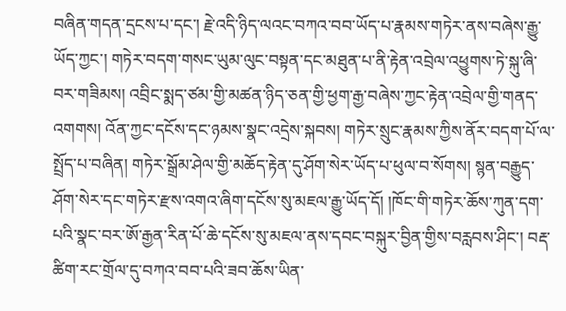བཞིན་གདན་དྲངས་པ་དང་། རྗེ་འདི་ཉིད་ལའང་བཀའ་བབ་ཡོད་པ་རྣམས་གཏེར་ནས་བཞེས་རྒྱུ་ཡོད་ཀྱང་། གཏེར་བདག་གསང་ཡུམ་ལུང་བསྟན་དང་མཐུན་པ་ནི་རྟེན་འབྲེལ་འཕྱུགས་ཏེ་སྐུ་ཞི་བར་གཟིམས། འབྲིང་སྨད་ཙམ་གྱི་མཚན་ཉིད་ཅན་གྱི་ཕྱག་རྒྱ་བཞེས་ཀྱང་རྟེན་འབྲེལ་གྱི་གནད་འགགས། འོན་ཀྱང་དངོས་དང་ཉམས་སྣང་འདྲེས་སྐབས། གཏེར་སྲུང་རྣམས་ཀྱིས་ནོར་བདག་པོ་ལ་སྤྲོད་པ་བཞིན། གཏེར་སྒྲོམ་ཤེལ་གྱི་མཆོད་རྟེན་དུ་ཤོག་སེར་ཡོད་པ་ཕུལ་བ་སོགས། སྙན་བརྒྱུད་ཤོག་སེར་དང་གཏེར་རྫས་འགའ་ཞིག་དངོས་སུ་མཇལ་རྒྱུ་ཡོད་དོ། །ཁོང་གི་གཏེར་ཆོས་ཀུན་དག་པའི་སྣང་བར་ཨོ་རྒྱན་རིན་པོ་ཆེ་དངོས་སུ་མཇལ་ནས་དབང་བསྐུར་བྱིན་གྱིས་བརླབས་ཤིང་། བརྡ་ཚིག་རང་གྲོལ་དུ་བཀའ་བབ་པའི་ཟབ་ཆོས་ཡིན་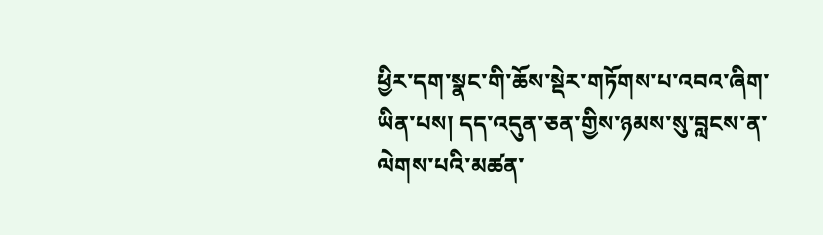ཕྱིར་དག་སྣང་གི་ཆོས་སྡེར་གཏོགས་པ་འབའ་ཞིག་ཡིན་པས། དད་འདུན་ཅན་གྱིས་ཉམས་སུ་བླངས་ན་ལེགས་པའི་མཚན་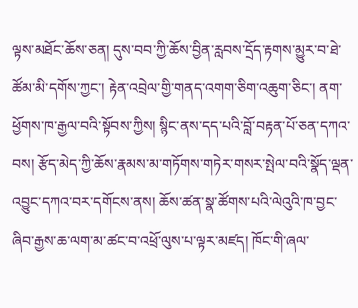ལྟས་མཐོང་ཆོས་ཅན། དུས་བབ་ཀྱི་ཆོས་བྱིན་རླབས་དྲོད་རྟགས་མྱུར་བ་ཐེ་ཚོམ་མི་དགོས་ཀྱང་། རྟེན་འབྲེལ་གྱི་གནད་འགག་ཅིག་འཆུག་ཅིང་། ནག་ཕྱོགས་ཁ་རྒྱལ་བའི་སྟོབས་ཀྱིས། སྙིང་ནས་དད་པའི་བློ་བརྟན་པོ་ཅན་དཀའ་བས། རྩོད་མེད་ཀྱི་ཆོས་རྣམས་མ་གཏོགས་གཏེར་གསར་སྤེལ་བའི་སྣོད་ལྡན་འབྱུང་དཀའ་བར་དགོངས་ནས། ཆོས་ཚན་སྣ་ཚོགས་པའི་ལེའུའི་ཁ་བྱང་ཞིབ་རྒྱས་ཆ་ལག་མ་ཚང་བ་འཕྲོ་ལུས་པ་ལྟར་མཛད། ཁོང་གི་ཞལ་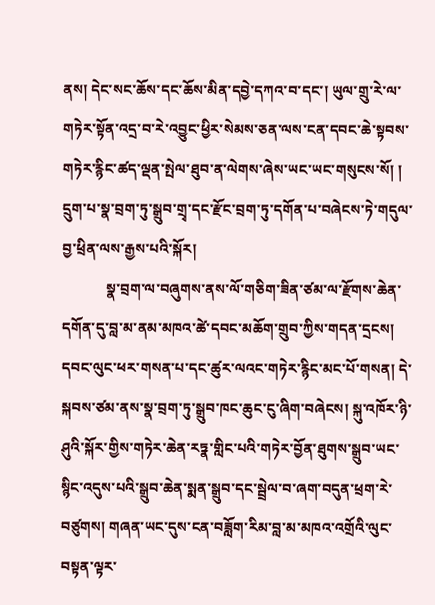ནས། དེང་སང་ཆོས་དང་ཆོས་མིན་དབྱེ་དཀའ་བ་དང་། ཡུལ་གྲུ་རེ་ལ་གཏེར་སྟོན་འདྲ་བ་རེ་འབྱུང་ཕྱིར་སེམས་ཅན་ལས་ངན་དབང་ཆེ་སྟབས་གཏེར་རྙིང་ཚད་ལྡན་སྤེལ་ཐུབ་ན་ལེགས་ཞེས་ཡང་ཡང་གསུངས་སོ། །
དྲུག་པ་སྣ་བྲག་ཏུ་སྒྲུབ་གྲྭ་དང་རྫོང་བྲག་ཏུ་དགོན་པ་བཞེངས་ཏེ་གདུལ་བྱ་ཕྲིན་ལས་རྒྱས་པའི་སྐོར།
            སྣ་བྲག་ལ་བཞུགས་ནས་ལོ་གཅིག་ཟིན་ཙམ་ལ་རྫོགས་ཆེན་དགོན་དུ་བླ་མ་ནམ་མཁའ་ཚེ་དབང་མཆོག་གྲུབ་ཀྱིས་གདན་དྲངས། དབང་ལུང་ཕར་གསན་པ་དང་ཚུར་ལའང་གཏེར་རྙིང་མང་པོ་གསན། དེ་སྐབས་ཙམ་ནས་སྣ་བྲག་ཏུ་སྒྲུབ་ཁང་ཆུང་ངུ་ཞིག་བཞེངས། སྐུ་འཁོར་ཉི་ཤུའི་སྐོར་གྱིས་གཏེར་ཆེན་རཏྣ་གླིང་པའི་གཏེར་བྱོན་ཐུགས་སྒྲུབ་ཡང་སྙིང་འདུས་པའི་སྒྲུབ་ཆེན་སྨན་སྒྲུབ་དང་སྦྲེལ་བ་ཞག་བདུན་ཕྲག་རེ་བཙུགས། གཞན་ཡང་དུས་ངན་བཟློག་རིམ་བླ་མ་མཁའ་འགྲོའི་ལུང་བསྟན་ལྟར་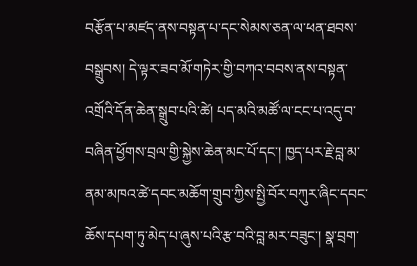བརྩོན་པ་མཛད་ནས་བསྟན་པ་དང་སེམས་ཅན་ལ་ཕན་ཐབས་བསྒྲུབས། དེ་ལྟར་ཟབ་མོ་གཏེར་གྱི་བཀའ་བབས་ནས་བསྟན་འགྲོའི་དོན་ཆེན་སྒྲུབ་པའི་ཚེ། པད་མའི་མཚོ་ལ་ངང་པ་འདུ་བ་བཞིན་ཕྱོགས་བྲལ་གྱི་སྐྱེས་ཆེན་མང་པོ་དང་། ཁྱད་པར་རྗེ་བླ་མ་ནམ་མཁའ་ཚེ་དབང་མཆོག་གྲུབ་ཀྱིས་སྤྱི་བོར་བཀུར་ཞིང་དབང་ཆོས་དཔག་ཏུ་མེད་པ་ཞུས་པའི་རྩ་བའི་བླ་མར་བཟུང་། སྣ་བྲག་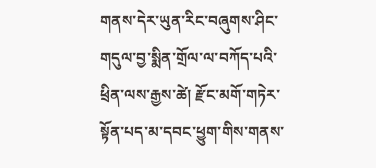གནས་དེར་ཡུན་རིང་བཞུགས་ཤིང་གདུལ་བྱ་སྨིན་གྲོལ་ལ་བཀོད་པའི་ཕྲིན་ལས་རྒྱས་ཚེ། རྫོང་མགོ་གཏེར་སྟོན་པད་མ་དབང་ཕྱུག་གིས་གནས་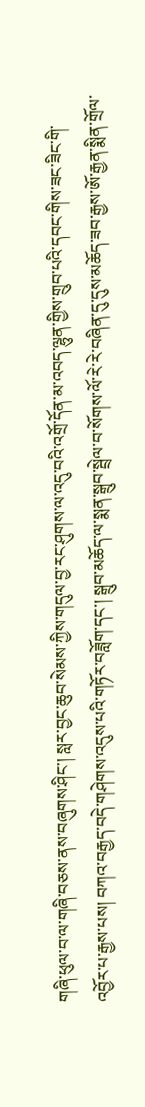གཞི་ཕུལ་བ་ལ་གཞི་བཅས་ནས་བཞུགས་ཤིང་། སླར་བྱང་ཆུབ་སེམས་ཀྱིས་གདུལ་བྱ་རང་ཤུགས་ལ་འདུ་བའི་འགྲོ་དོན་མ་འབད་ལྷུན་གྱིས་གྲུབ་པའི་དབང་གིས་ཟང་ཟིང་གི་འབྱོར་པ་རྒྱས་པས། བཀའ་བརྒྱད་བདེ་གཤེགས་འདུས་པའི་གཏོར་བཟློག་དང་། སྒྲུབ་མཆོད་ལ་སྨན་སྒྲུབ་སྦྲེལ་བ་སོགས་ལོ་རེ་རེ་བཞིན་དུ་དུས་མཆོད་ཟབ་རྒྱས་ཨོ་རྒྱན་སྨིན་གྲོལ་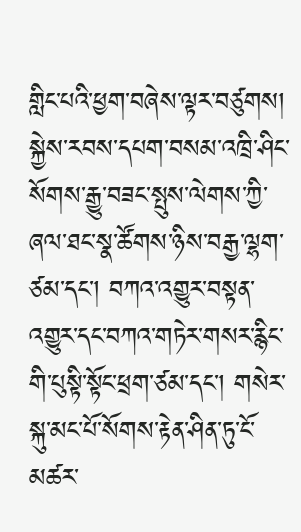གླིང་པའི་ཕྱག་བཞེས་ལྟར་བཙུགས། སྐྱེས་རབས་དཔག་བསམ་འཁྲི་ཤིང་སོགས་རྒྱུ་བཟང་སྤུས་ལེགས་ཀྱི་ཞལ་ཐང་སྣ་ཚོགས་ཉིས་བརྒྱ་ལྷག་ཙམ་དང་། བཀའ་འགྱུར་བསྟན་འགྱུར་དང་བཀའ་གཏེར་གསར་རྙིང་གི་པུསྟི་སྟོང་ཕྲག་ཙམ་དང་། གསེར་སྐུ་མང་པོ་སོགས་རྟེན་ཤིན་ཏུ་ངོ་མཚར་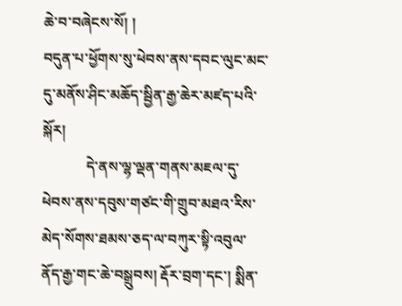ཆེ་བ་བཞེངས་སོ། །
བདུན་པ་ཕྱོགས་སུ་ཕེབས་ནས་དབང་ལུང་མང་དུ་མནོས་ཤིང་མཆོད་སྦྱིན་རྒྱ་ཆེར་མཛད་པའི་སྐོར།
            དེ་ནས་ལྷ་ལྡན་གནས་མཇལ་དུ་ཕེབས་ནས་དབུས་གཙང་གི་གྲུབ་མཐའ་རིས་མེད་སོགས་ཐམས་ཅད་ལ་བཀུར་སྟི་འབུལ་ནོད་རྒྱ་གང་ཆེ་བསྒྲུབས། རྡོར་བྲག་དང་། སྨིན་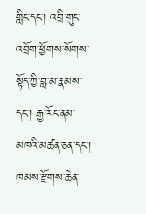གླིང་དང་། འབྲི་གུང་འབྲོག་ཕྱོགས་སོགས་སྟོད་ཀྱི་བླ་མ་རྣམས་དང་། རྒྱ་རོང་ནམ་མཁའི་མཚན་ཅན་དང་། ཁམས་རྫོགས་ཆེན་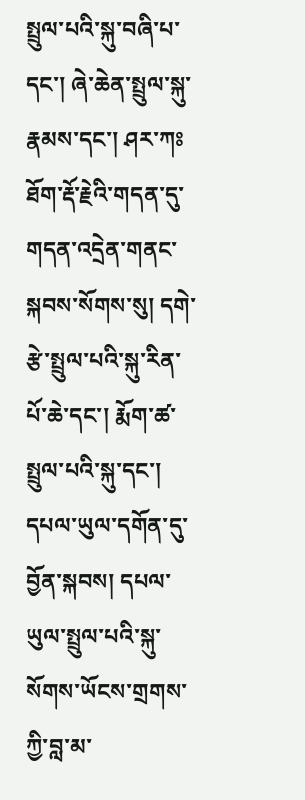སྤྲུལ་པའི་སྐུ་བཞི་པ་དང་། ཞེ་ཆེན་སྤྲུལ་སྐུ་རྣམས་དང་། ཤར་ཀཿཐོག་རྡོ་རྗེའི་གདན་དུ་གདན་འདྲེན་གནང་སྐབས་སོགས་སུ། དགེ་རྩེ་སྤྲུལ་པའི་སྐུ་རིན་པོ་ཆེ་དང་། རྨོག་ཚ་སྤྲུལ་པའི་སྐུ་དང་། དཔལ་ཡུལ་དགོན་དུ་བྱོན་སྐབས། དཔལ་ཡུལ་སྤྲུལ་པའི་སྐུ་སོགས་ཡོངས་གྲགས་ཀྱི་བླ་མ་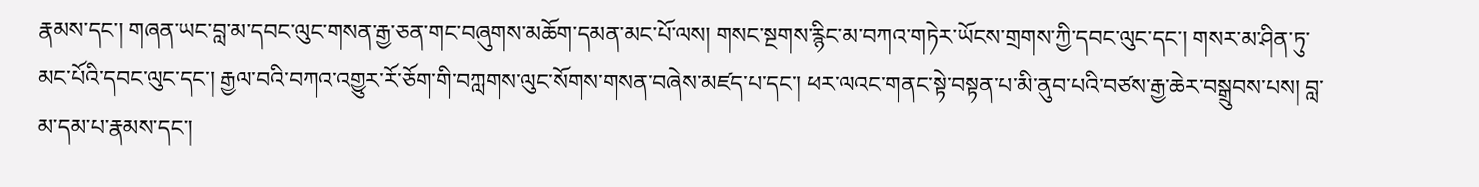རྣམས་དང་། གཞན་ཡང་བླ་མ་དབང་ལུང་གསན་རྒྱ་ཅན་གང་བཞུགས་མཆོག་དམན་མང་པོ་ལས། གསང་སྔགས་རྙིང་མ་བཀའ་གཏེར་ཡོངས་གྲགས་ཀྱི་དབང་ལུང་དང་། གསར་མ་ཤིན་ཏུ་མང་པོའི་དབང་ལུང་དང་། རྒྱལ་བའི་བཀའ་འགྱུར་རོ་ཅོག་གི་བཀླགས་ལུང་སོགས་གསན་བཞེས་མཛད་པ་དང་། ཕར་ལའང་གནང་སྟེ་བསྟན་པ་མི་ནུབ་པའི་བཙས་རྒྱ་ཆེར་བསྒྲུབས་པས། བླ་མ་དམ་པ་རྣམས་དང་།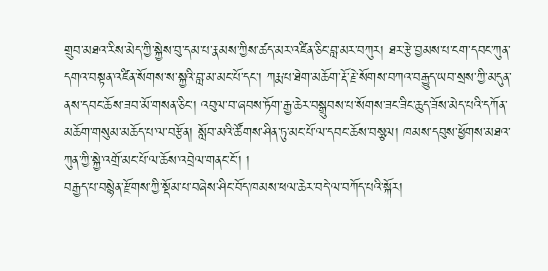གྲུབ་མཐའ་རིས་མེད་ཀྱི་སྐྱེས་བུ་དམ་པ་རྣམས་ཀྱིས་ཚད་མར་འཛིན་ཅིང་བླ་མར་བཀུར། ཐར་རྩེ་བྱམས་པ་ངག་དབང་ཀུན་དགའ་བསྟན་འཛིན་སོགས་ས་སྐྱའི་བླ་མ་མང་པོ་དང་། ཀརྨ་པ་ཐེག་མཆོག་རྡོ་རྗེ་སོགས་བཀའ་བརྒྱུད་ཡབ་སྲས་ཀྱི་མདུན་ནས་དབང་ཆོས་ཟབ་མོ་གསན་ཅིང་། འབུལ་བ་ཞབས་ཏོག་རྒྱ་ཆེར་བསྒྲུབས་པ་སོགས་ཟང་ཟིང་ཆུད་ཟོས་མེད་པའི་དཀོན་མཆོག་གསུམ་མཆོད་པ་ལ་བརྩོན། སློབ་མའི་ཚོགས་ཤིན་ཏུ་མང་པོ་ལ་དབང་ཆོས་བསྩལ། ཁམས་དབུས་ཕྱོགས་མཐའ་ཀུན་ཀྱི་སྐྱེ་འགྲོ་མང་པོ་ལ་ཆོས་འབྲེལ་གནང་ངོ་། །
བརྒྱད་པ་བསྙེན་རྫོགས་ཀྱི་སྡོམ་པ་བཞེས་ཤིང་བོད་ཁམས་ཕལ་ཆེར་བདེ་ལ་བཀོད་པའི་སྐོར།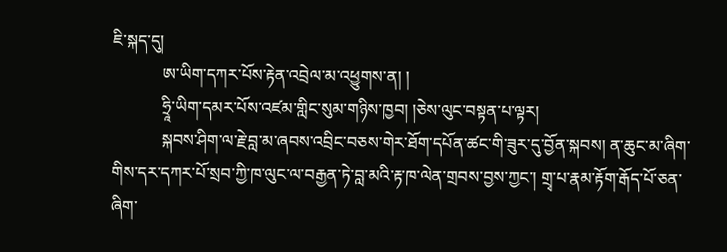ཇི་སྐད་དུ།
            ཨ་ཡིག་དཀར་པོས་རྟེན་འབྲེལ་མ་འཕྱུགས་ན། །
            ཧྲཱི་ཡིག་དམར་པོས་འཛམ་གླིང་སུམ་གཉིས་ཁྱབ། །ཅེས་ལུང་བསྟན་པ་ལྟར།
            སྐབས་ཤིག་ལ་རྗེ་བླ་མ་ཞབས་འབྲིང་བཅས་གེར་ཐོག་དཔོན་ཚང་གི་ཟུར་དུ་བྱོན་སྐབས། ན་ཆུང་མ་ཞིག་གིས་དར་དཀར་པོ་སྲབ་ཀྱི་ཁ་ལུང་ལ་བརྒྱན་ཏེ་བླ་མའི་རྟ་ཁ་ལེན་གྲབས་བྱས་ཀྱང་། གྲྭ་པ་རྣམ་རྟོག་རྒོད་པོ་ཅན་ཞིག་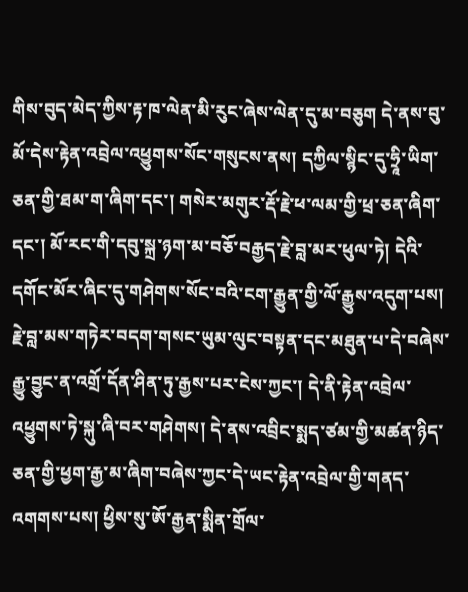གིས་བུད་མེད་ཀྱིས་རྟ་ཁ་ལེན་མི་རུང་ཞེས་ལེན་དུ་མ་བཅུག དེ་ནས་བུ་མོ་དེས་རྟེན་འབྲེལ་འཕྱུགས་སོང་གསུངས་ནས། དཀྱིལ་སྙིང་དུ་ཧྲཱི་ཡིག་ཅན་གྱི་ཐམ་ག་ཞིག་དང་། གསེར་མགུར་རྡོ་རྗེ་ཕ་ལམ་གྱི་ཕྲ་ཅན་ཞིག་དང་། མོ་རང་གི་དབུ་སྐྲ་ཉག་མ་བཅོ་བརྒྱད་རྗེ་བླ་མར་ཕུལ་ཏེ། དེའི་དགོང་མོར་ཞིང་དུ་གཤེགས་སོང་བའི་ངག་རྒྱུན་གྱི་ལོ་རྒྱུས་འདུག་པས། རྗེ་བླ་མས་གཏེར་བདག་གསང་ཡུམ་ལུང་བསྟན་དང་མཐུན་པ་དེ་བཞེས་རྒྱུ་བྱུང་ན་འགྲོ་དོན་ཤིན་ཏུ་རྒྱས་པར་ངེས་ཀྱང་། དེ་ནི་རྟེན་འབྲེལ་འཕྱུགས་ཏེ་སྐུ་ཞི་བར་གཤེགས། དེ་ནས་འབྲིང་སྨད་ཙམ་གྱི་མཚན་ཉིད་ཅན་གྱི་ཕྱག་རྒྱ་མ་ཞིག་བཞེས་ཀྱང་དེ་ཡང་རྟེན་འབྲེལ་གྱི་གནད་འགགས་པས། ཕྱིས་སུ་ཨོ་རྒྱན་སྨིན་གྲོལ་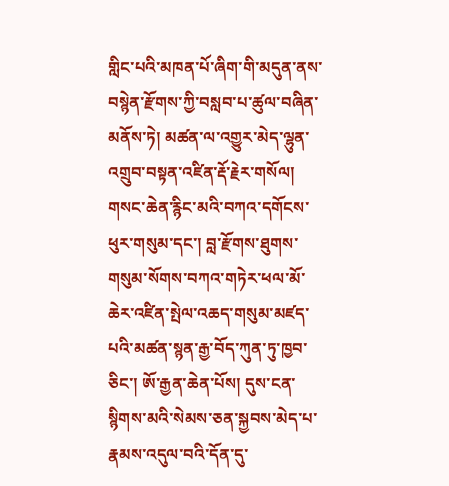གླིང་པའི་མཁན་པོ་ཞིག་གི་མདུན་ནས་བསྙེན་རྫོགས་ཀྱི་བསླབ་པ་ཚུལ་བཞིན་མནོས་ཏེ། མཚན་ལ་འགྱུར་མེད་ལྷུན་འགྲུབ་བསྟན་འཛིན་རྡོ་རྗེར་གསོལ། གསང་ཆེན་རྙིང་མའི་བཀའ་དགོངས་ཕུར་གསུམ་དང་། བླ་རྫོགས་ཐུགས་གསུམ་སོགས་བཀའ་གཏེར་ཕལ་མོ་ཆེར་འཛིན་སྤེལ་འཆད་གསུམ་མཛད་པའི་མཚན་སྙན་རྒྱ་བོད་ཀུན་ཏུ་ཁྱབ་ཅིང་། ཨོ་རྒྱན་ཆེན་པོས། དུས་ངན་སྙིགས་མའི་སེམས་ཅན་སྐྱབས་མེད་པ་རྣམས་འདུལ་བའི་དོན་དུ་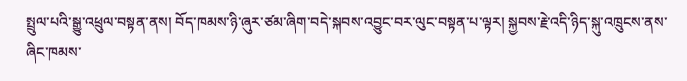སྤྲུལ་པའི་སྒྱུ་འཕྲུལ་བསྟན་ནས། བོད་ཁམས་ཉི་ཞུར་ཙམ་ཞིག་བདེ་སྐབས་འབྱུང་བར་ལུང་བསྟན་པ་ལྟར། སྐྱབས་རྗེ་འདི་ཉིད་སྐུ་འཁྲུངས་ནས་ཞིང་ཁམས་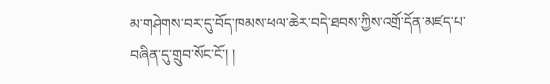མ་གཤེགས་བར་དུ་བོད་ཁམས་ཕལ་ཆེར་བདེ་ཐབས་ཀྱིས་འགྲོ་དོན་མཛད་པ་བཞིན་དུ་གྲུབ་སོང་ངོ་། །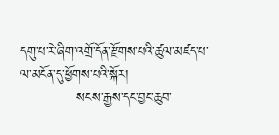དགུ་པ་རེ་ཞིག་འགྲོ་དོན་རྫོགས་པའི་ཚུལ་མཛད་པ་ལ་མངོན་དུ་ཕྱོགས་པའི་སྐོར།
            སངས་རྒྱས་དང་བྱང་ཆུབ་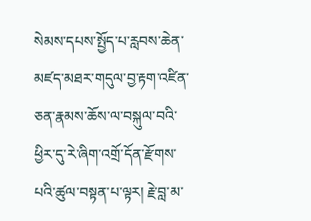སེམས་དཔས་སྤྱོད་པ་རླབས་ཆེན་མཛད་མཐར་གདུལ་བྱ་རྟག་འཛིན་ཅན་རྣམས་ཆོས་ལ་བསྐུལ་བའི་ཕྱིར་དུ་རེ་ཞིག་འགྲོ་དོན་རྫོགས་པའི་ཚུལ་བསྟན་པ་ལྟར། རྗེ་བླ་མ་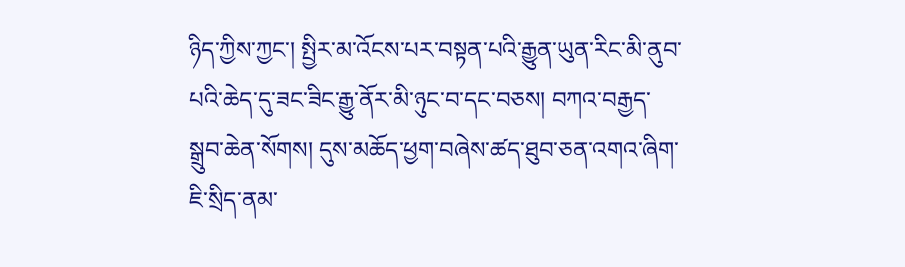ཉིད་ཀྱིས་ཀྱང་། སྤྱིར་མ་འོངས་པར་བསྟན་པའི་རྒྱུན་ཡུན་རིང་མི་ནུབ་པའི་ཆེད་དུ་ཟང་ཟིང་རྒྱུ་ནོར་མི་ཉུང་བ་དང་བཅས། བཀའ་བརྒྱད་སྒྲུབ་ཆེན་སོགས། དུས་མཆོད་ཕྱག་བཞེས་ཚད་ཐུབ་ཅན་འགའ་ཞིག་ཇི་སྲིད་ནམ་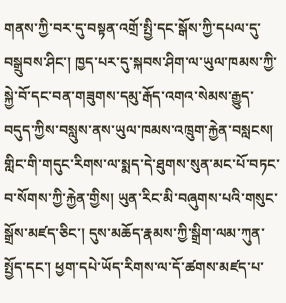གནས་ཀྱི་བར་དུ་བསྟན་འགྲོ་སྤྱི་དང་སྒོས་ཀྱི་དཔལ་དུ་བསྒྲུབས་ཤིང་། ཁྱད་པར་དུ་སྐབས་ཤིག་ལ་ཡུལ་ཁམས་ཀྱི་སྐྱེ་བོ་དང་བན་གཟུགས་དམུ་རྒོད་འགའ་སེམས་རྒྱུད་བདུད་ཀྱིས་བསླུས་ནས་ཡུལ་ཁམས་འཁྲུག་རྐྱེན་བསླངས། གླིང་གི་གདུང་རིགས་ལ་སྨད་དེ་ཐུགས་སུན་མང་པོ་བཏང་བ་སོགས་ཀྱི་རྐྱེན་གྱིས། ཡུན་རིང་མི་བཞུགས་པའི་གསུང་སྒྲོས་མཛད་ཅིང་། དུས་མཆོད་རྣམས་ཀྱི་སྒྲིག་ལམ་ཀུན་སྤྱོད་དང་། ཕྱག་དཔེ་ཡོད་རིགས་ལ་དོ་ཚགས་མཛད་པ་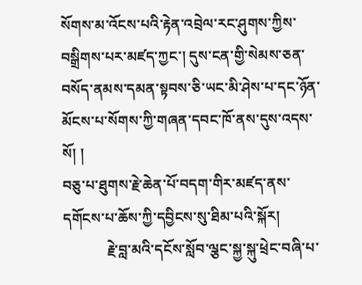སོགས་མ་འོངས་པའི་རྟེན་འབྲེལ་རང་ཤུགས་ཀྱིས་བསྒྲིགས་པར་མཛད་ཀྱང་། དུས་ངན་གྱི་སེམས་ཅན་བསོད་ནམས་དམན་སྟབས་ཅི་ཡང་མི་ཤེས་པ་དང་ཉོན་མོངས་པ་སོགས་ཀྱི་གཞན་དབང་ཁོ་ནས་དུས་འདས་སོ། །
བཅུ་པ་ཐུགས་རྗེ་ཆེན་པོ་བདག་གིར་མཛད་ནས་དགོངས་པ་ཆོས་ཀྱི་དབྱིངས་སུ་ཐིམ་པའི་སྐོར།
            རྗེ་བླ་མའི་དངོས་སློབ་ལྕང་སྐྱ་སྐུ་ཕྲེང་བཞི་པ་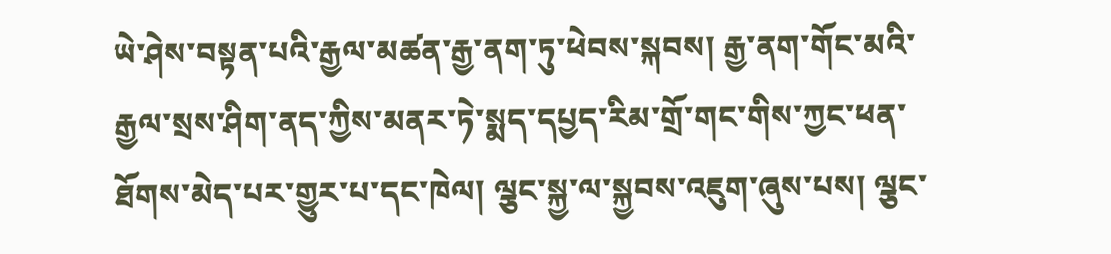ཡེ་ཤེས་བསྟན་པའི་རྒྱལ་མཚན་རྒྱ་ནག་ཏུ་ཕེབས་སྐབས། རྒྱ་ནག་གོང་མའི་རྒྱལ་སྲས་ཤིག་ནད་ཀྱིས་མནར་ཏེ་སྨད་དཔྱད་རིམ་གྲོ་གང་གིས་ཀྱང་ཕན་ཐོགས་མེད་པར་གྱུར་པ་དང་ཁེལ། ལྕང་སྐྱ་ལ་སྐྱབས་འཇུག་ཞུས་པས། ལྕང་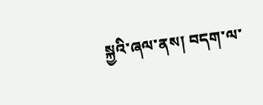སྐྱའི་ཞལ་ནས། བདག་ལ་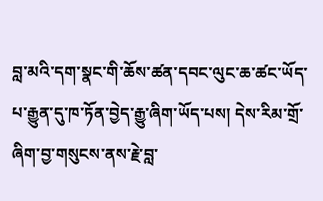བླ་མའི་དག་སྣང་གི་ཆོས་ཚན་དབང་ལུང་ཆ་ཚང་ཡོད་པ་རྒྱུན་དུ་ཁ་ཏོན་བྱེད་རྒྱུ་ཞིག་ཡོད་པས། དེས་རིམ་གྲོ་ཞིག་བྱ་གསུངས་ནས་རྗེ་བླ་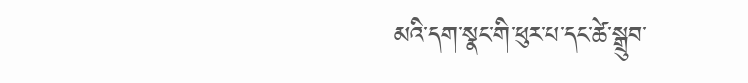མའི་དག་སྣང་གི་ཕུར་པ་དང་ཚེ་སྒྲུབ་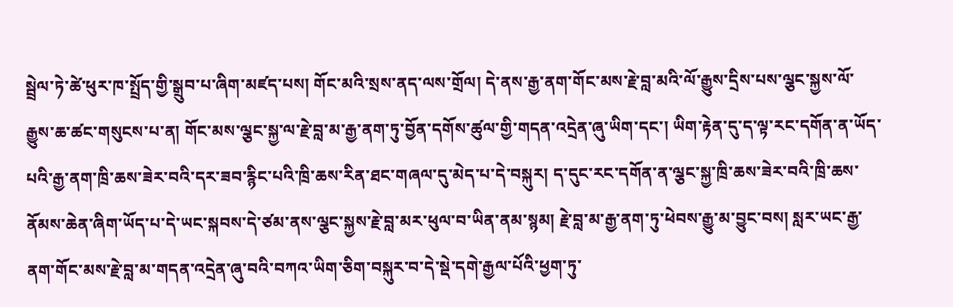སྦྲེལ་ཏེ་ཚེ་ཕུར་ཁ་སྤྲོད་གྱི་སྒྲུབ་པ་ཞིག་མཛད་པས། གོང་མའི་སྲས་ནད་ལས་གྲོལ། དེ་ནས་རྒྱ་ནག་གོང་མས་རྗེ་བླ་མའི་ལོ་རྒྱུས་དྲིས་པས་ལྕང་སྐྱས་ལོ་རྒྱུས་ཆ་ཚང་གསུངས་པ་ན། གོང་མས་ལྕང་སྐྱ་ལ་རྗེ་བླ་མ་རྒྱ་ནག་ཏུ་བྱོན་དགོས་ཚུལ་གྱི་གདན་འདྲེན་ཞུ་ཡིག་དང་། ཡིག་རྟེན་དུ་ད་ལྟ་རང་དགོན་ན་ཡོད་པའི་རྒྱ་ནག་ཁྲི་ཆས་ཟེར་བའི་དར་ཟབ་རྙིང་པའི་ཁྲི་ཆས་རིན་ཐང་གཞལ་དུ་མེད་པ་དེ་བསྐུར། ད་དུང་རང་དགོན་ན་ལྕང་སྐྱ་ཁྲི་ཆས་ཟེར་བའི་ཁྲི་ཆས་ནོམས་ཆེན་ཞིག་ཡོད་པ་དེ་ཡང་སྐབས་དེ་ཙམ་ནས་ལྕང་སྐྱས་རྗེ་བླ་མར་ཕུལ་བ་ཡིན་ནམ་སྙམ། རྗེ་བླ་མ་རྒྱ་ནག་ཏུ་ཕེབས་རྒྱུ་མ་བྱུང་བས། སླར་ཡང་རྒྱ་ནག་གོང་མས་རྗེ་བླ་མ་གདན་འདྲེན་ཞུ་བའི་བཀའ་ཡིག་ཅིག་བསྐུར་བ་དེ་སྡེ་དགེ་རྒྱལ་པོའི་ཕྱག་ཏུ་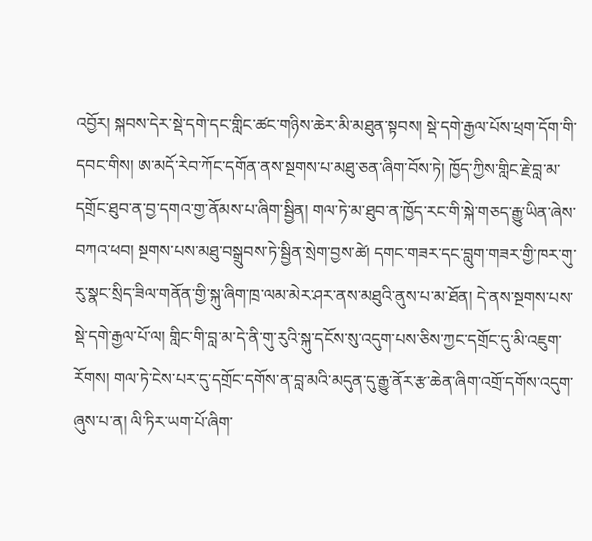འབྱོར། སྐབས་དེར་སྡེ་དགེ་དང་གླིང་ཚང་གཉིས་ཆེར་མི་མཐུན་སྟབས། སྡེ་དགེ་རྒྱལ་པོས་ཕྲག་དོག་གི་དབང་གིས། ཨ་མདོ་རེབ་ཀོང་དགོན་ནས་སྔགས་པ་མཐུ་ཅན་ཞིག་བོས་ཏེ། ཁྱོད་ཀྱིས་གླིང་རྗེ་བླ་མ་དགྲོང་ཐུབ་ན་བྱ་དགའ་གྱ་ནོམས་པ་ཞིག་སྦྱིན། གལ་ཏེ་མ་ཐུབ་ན་ཁྱོད་རང་གི་སྐེ་གཅད་རྒྱུ་ཡིན་ཞེས་བཀའ་ཕབ། སྔགས་པས་མཐུ་བསྒྲུབས་ཏེ་སྦྱིན་སྲེག་བྱས་ཚེ། དགང་གཟར་དང་བླུག་གཟར་གྱི་ཁར་གུ་རུ་སྣང་སྲིད་ཟིལ་གནོན་གྱི་སྐུ་ཞིག་ཁྲ་ལམ་མེར་ཤར་ནས་མཐུའི་ནུས་པ་མ་ཐོན། དེ་ནས་སྔགས་པས་སྡེ་དགེ་རྒྱལ་པོ་ལ། གླིང་གི་བླ་མ་དེ་ནི་གུ་རུའི་སྐུ་དངོས་སུ་འདུག་པས་ཅིས་ཀྱང་དགྲོང་དུ་མི་འཇུག་རོགས། གལ་ཏེ་ངེས་པར་དུ་དགྲོང་དགོས་ན་བླ་མའི་མདུན་དུ་རྒྱུ་ནོར་རྩ་ཆེན་ཞིག་འགྲོ་དགོས་འདུག་ཞུས་པ་ན། ལི་ཏིར་ཡག་པོ་ཞིག་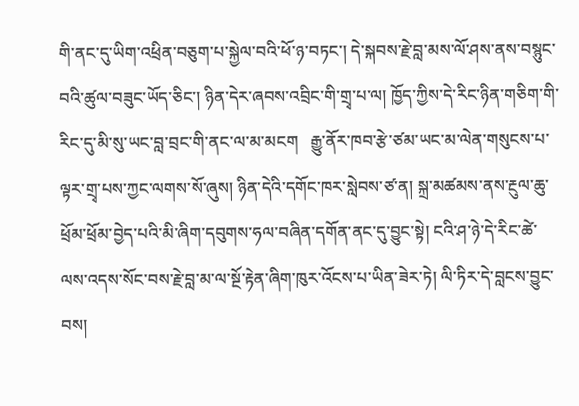གི་ནང་དུ་ཡིག་འཕྲིན་བཅུག་པ་སྐྱེལ་བའི་ཕོ་ཉ་བཏང་། དེ་སྐབས་རྗེ་བླ་མས་ལོ་ཤས་ནས་བསྙུང་བའི་ཚུལ་བཟུང་ཡོད་ཅིང་། ཉིན་དེར་ཞབས་འབྲིང་གི་གྲྭ་པ་ལ། ཁྱོད་ཀྱིས་དེ་རིང་ཉིན་གཅིག་གི་རིང་དུ་མི་སུ་ཡང་བླ་བྲང་གི་ནང་ལ་མ་མངག   རྒྱུ་ནོར་ཁབ་རྩེ་ཙམ་ཡང་མ་ལེན་གསུངས་པ་ལྟར་གྲྭ་པས་ཀྱང་ལགས་སོ་ཞུས། ཉིན་དེའི་དགོང་ཁར་སླེབས་ཙ་ན། སྐྲ་མཚམས་ནས་རྔུལ་ཆུ་ཕྲོམ་ཕྲོམ་བྱེད་པའི་མི་ཞིག་དབུགས་ཧལ་བཞིན་དགོན་ནང་དུ་བྱུང་སྟེ། ངའི་ཤ་ཉེ་དེ་རིང་ཚེ་ལས་འདས་སོང་བས་རྗེ་བླ་མ་ལ་སྔོ་རྟེན་ཞིག་ཁུར་འོངས་པ་ཡིན་ཟེར་ཏེ། ལི་ཏིར་དེ་བླངས་བྱུང་བས།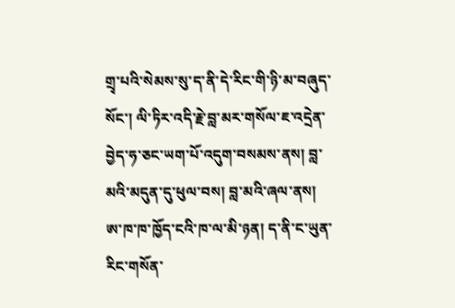གྲྭ་པའི་སེམས་སུ་ད་ནི་དེ་རིང་གི་ཉི་མ་བཞུད་སོང་། ལི་ཏིར་འདི་རྗེ་བླ་མར་གསོལ་ཇ་འདྲེན་བྱེད་ཧ་ཅང་ཡག་པོ་འདུག་བསམས་ནས། བླ་མའི་མདུན་དུ་ཕུལ་བས། བླ་མའི་ཞལ་ནས། ཨ་ཁ་ཁ་ཁྱོད་ངའི་ཁ་ལ་མི་ཉན། ད་ནི་ང་ཡུན་རིང་གསོན་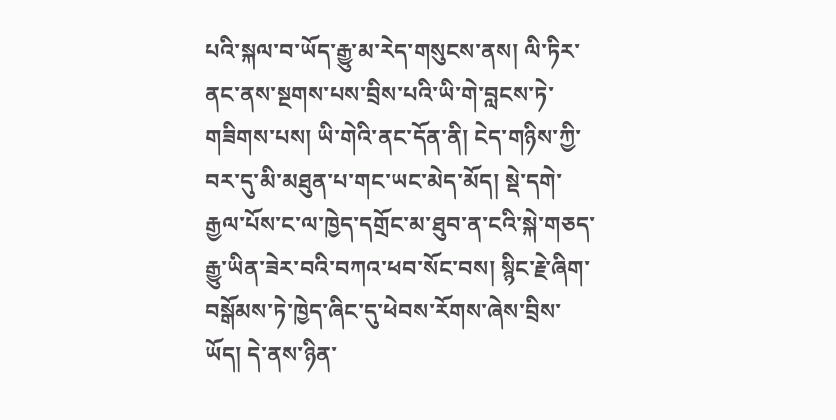པའི་སྐལ་བ་ཡོད་རྒྱུ་མ་རེད་གསུངས་ནས། ལི་ཏིར་ནང་ནས་སྔགས་པས་བྲིས་པའི་ཡི་གེ་བླངས་ཏེ་གཟིགས་པས། ཡི་གེའི་ནང་དོན་ནི། ངེད་གཉིས་ཀྱི་བར་དུ་མི་མཐུན་པ་གང་ཡང་མེད་མོད། སྡེ་དགེ་རྒྱལ་པོས་ང་ལ་ཁྱེད་དགྲོང་མ་ཐུབ་ན་ངའི་སྐེ་གཅད་རྒྱུ་ཡིན་ཟེར་བའི་བཀའ་ཕབ་སོང་བས། སྙིང་རྗེ་ཞིག་བསྒོམས་ཏེ་ཁྱེད་ཞིང་དུ་ཕེབས་རོགས་ཞེས་བྲིས་ཡོད། དེ་ནས་ཉིན་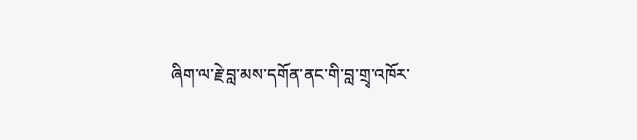ཞིག་ལ་རྗེ་བླ་མས་དགོན་ནང་གི་བླ་གྲྭ་འཁོར་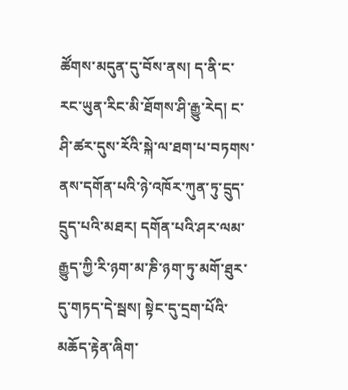ཚོགས་མདུན་དུ་བོས་ནས། ད་ནི་ང་རང་ཡུན་རིང་མི་ཐོགས་ཤི་རྒྱུ་རེད། ང་ཤི་ཚར་དུས་རོའི་སྐེ་ལ་ཐག་པ་བཏགས་ནས་དགོན་པའི་ཉེ་འཁོར་ཀུན་ཏུ་དྲུད་དྲུད་པའི་མཐར། དགོན་པའི་ཤར་ལམ་རྒྱུད་ཀྱི་རི་ཉག་མ་ཎི་ཉག་ཏུ་མགོ་ཐུར་དུ་གཏད་དེ་སྦས། སྟེང་དུ་དྲག་པོའི་མཆོད་རྟེན་ཞིག་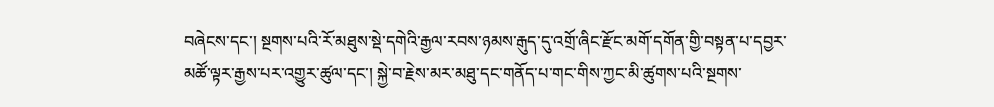བཞེངས་དང་། སྔགས་པའི་རོ་མཐུས་སྡེ་དགེའི་རྒྱལ་རབས་ཉམས་རྒུད་དུ་འགྲོ་ཞིང་རྫོང་མགོ་དགོན་གྱི་བསྟན་པ་དབྱར་མཚོ་ལྟར་རྒྱས་པར་འགྱུར་ཚུལ་དང་། སྐྱེ་བ་རྗེས་མར་མཐུ་དང་གནོད་པ་གང་གིས་ཀྱང་མི་ཚུགས་པའི་སྔགས་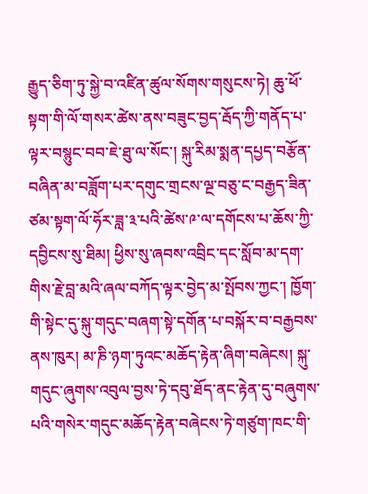རྒྱུད་ཅིག་ཏུ་སྐྱེ་བ་འཛིན་ཚུལ་སོགས་གསུངས་ཏེ། ཆུ་ཕོ་སྟག་གི་ལོ་གསར་ཚེས་ནས་བཟུང་བྱད་རྦོད་ཀྱི་གནོད་པ་ལྟར་བསྙུང་བབ་ཇེ་ཐུ་ལ་སོང་། སྐུ་རིམ་སྨན་དཔྱད་བརྩོན་བཞིན་མ་བཟློག་པར་དགུང་གྲངས་ལྔ་བཅུ་ང་བརྒྱད་ཟིན་ཙམ་སྟག་ལོ་ཧོར་ཟླ་༣་པའི་ཚེས་༩་ལ་དགོངས་པ་ཆོས་ཀྱི་དབྱིངས་སུ་ཐིམ། ཕྱིས་སུ་ཞབས་འབྲིང་དང་སློབ་མ་དག་གིས་རྗེ་བླ་མའི་ཞལ་བཀོད་ལྟར་བྱེད་མ་སྤོབས་ཀྱང་། ཁྱོག་གི་སྟེང་དུ་སྐུ་གདུང་བཞག་སྟེ་དགོན་པ་བསྐོར་བ་བརྒྱབས་ནས་ཁུར། མ་ཎི་ཉག་ཏུའང་མཆོད་རྟེན་ཞིག་བཞེངས། སྐུ་གདུང་ཞུགས་འབུལ་བྱས་ཏེ་དབུ་ཐོད་ནང་རྟེན་དུ་བཞུགས་པའི་གསེར་གདུང་མཆོད་རྟེན་བཞེངས་ཏེ་གཙུག་ཁང་གི་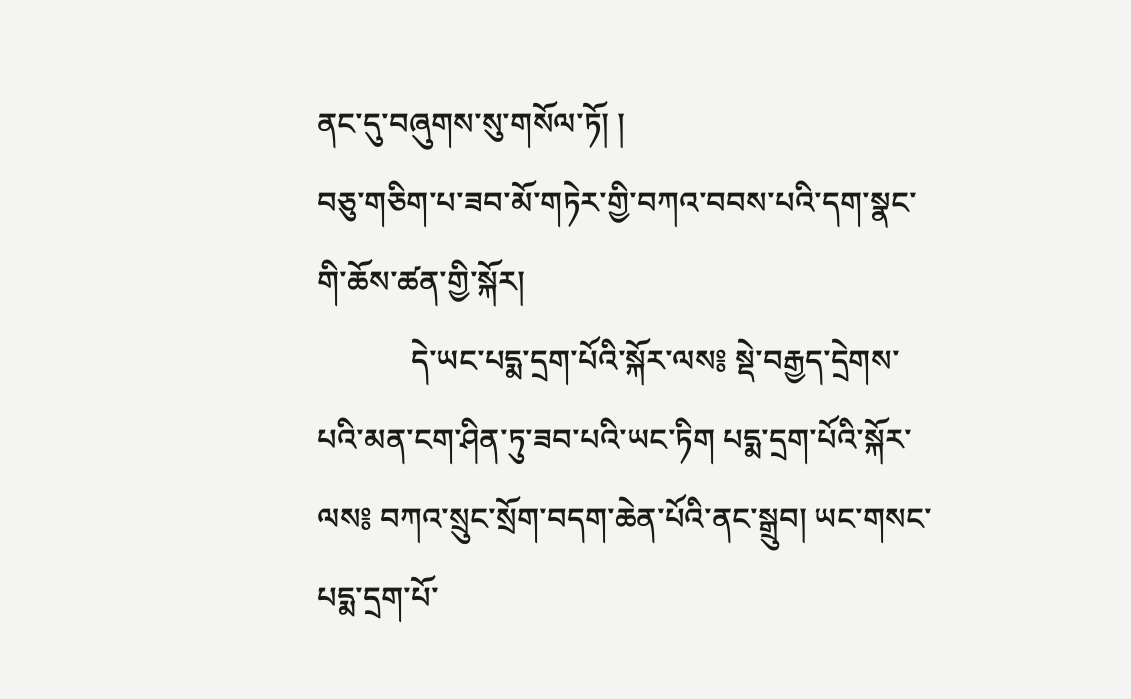ནང་དུ་བཞུགས་སུ་གསོལ་ཏོ། །
བཅུ་གཅིག་པ་ཟབ་མོ་གཏེར་གྱི་བཀའ་བབས་པའི་དག་སྣང་གི་ཆོས་ཚན་གྱི་སྐོར།
            དེ་ཡང་པདྨ་དྲག་པོའི་སྐོར་ལས༔ སྡེ་བརྒྱད་དྲེགས་པའི་མན་ངག་ཤིན་ཏུ་ཟབ་པའི་ཡང་ཏིག པདྨ་དྲག་པོའི་སྐོར་ལས༔ བཀའ་སྲུང་སྲོག་བདག་ཆེན་པོའི་ནང་སྒྲུབ། ཡང་གསང་པདྨ་དྲག་པོ་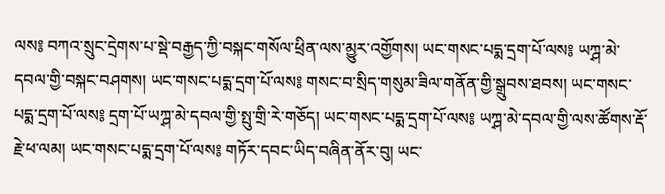ལས༔ བཀའ་སྲུང་དྲེགས་པ་སྡེ་བརྒྱད་ཀྱི་བསྐང་གསོལ་ཕྲིན་ལས་མྱུར་འགྱོགས། ཡང་གསང་པདྨ་དྲག་པོ་ལས༔ ཡཀྴ་མེ་དབལ་གྱི་བསྐང་བཤགས། ཡང་གསང་པདྨ་དྲག་པོ་ལས༔ གསང་བ་སྲིད་གསུམ་ཟིལ་གནོན་གྱི་སྒྲུབས་ཐབས། ཡང་གསང་པདྨ་དྲག་པོ་ལས༔ དྲག་པོ་ཡཀྴ་མེ་དབལ་གྱི་སྤུ་གྲི་རེ་གཅོད། ཡང་གསང་པདྨ་དྲག་པོ་ལས༔ ཡཀྴ་མེ་དབལ་གྱི་ལས་ཚོགས་རྡོ་རྗེ་ཕ་ལམ། ཡང་གསང་པདྨ་དྲག་པོ་ལས༔ གཏོར་དབང་ཡིད་བཞིན་ནོར་བུ། ཡང་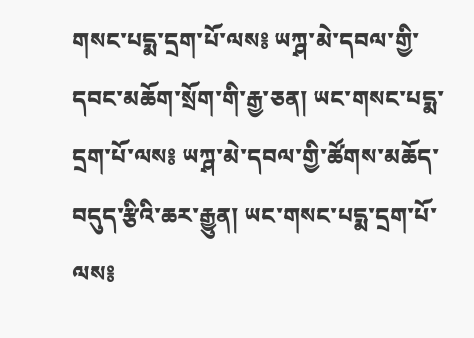གསང་པདྨ་དྲག་པོ་ལས༔ ཡཀྴ་མེ་དབལ་གྱི་དབང་མཆོག་སྲོག་གི་རྒྱ་ཅན། ཡང་གསང་པདྨ་དྲག་པོ་ལས༔ ཡཀྴ་མེ་དབལ་གྱི་ཚོགས་མཆོད་བདུད་རྩིའི་ཆར་རྒྱུན། ཡང་གསང་པདྨ་དྲག་པོ་ལས༔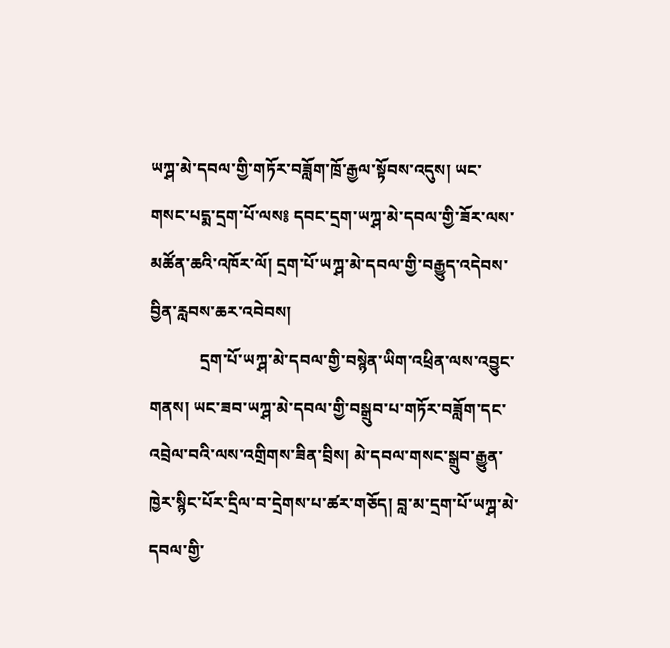ཡཀྴ་མེ་དབལ་གྱི་གཏོར་བཟློག་ཁྲོ་རྒྱལ་སྟོབས་འདུས། ཡང་གསང་པདྨ་དྲག་པོ་ལས༔ དབང་དྲག་ཡཀྴ་མེ་དབལ་གྱི་ཟོར་ལས་མཚོན་ཆའི་འཁོར་ལོ། དྲག་པོ་ཡཀྴ་མེ་དབལ་གྱི་བརྒྱུད་འདེབས་བྱིན་རླབས་ཆར་འབེབས།
            དྲག་པོ་ཡཀྴ་མེ་དབལ་གྱི་བསྙེན་ཡིག་འཕྲིན་ལས་འབྱུང་གནས། ཡང་ཟབ་ཡཀྴ་མེ་དབལ་གྱི་བསྒྲུབ་པ་གཏོར་བཟློག་དང་འབྲེལ་བའི་ལས་འགྲིགས་ཟིན་བྲིས། མེ་དབལ་གསང་སྒྲུབ་རྒྱུན་ཁྱེར་སྙིང་པོར་དྲིལ་བ་དྲེགས་པ་ཚར་གཅོད། བླ་མ་དྲག་པོ་ཡཀྴ་མེ་དབལ་གྱི་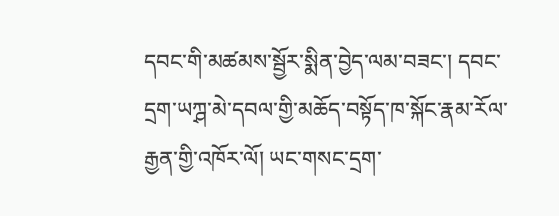དབང་གི་མཚམས་སྦྱོར་སྨིན་བྱེད་ལམ་བཟང་། དབང་དྲག་ཡཀྴ་མེ་དབལ་གྱི་མཆོད་བསྟོད་ཁ་སྐོང་རྣམ་རོལ་རྒྱན་གྱི་འཁོར་ལོ། ཡང་གསང་དྲག་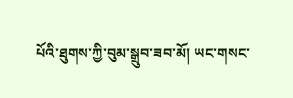པོའི་ཐུགས་ཀྱི་བུམ་སྒྲུབ་ཟབ་མོ། ཡང་གསང་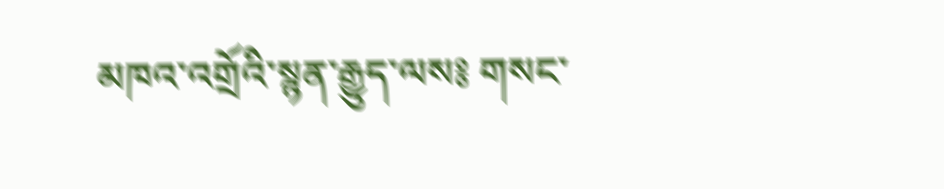མཁའ་འགྲོའི་སྙན་རྒྱུད་ལས༔ གསང་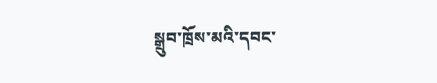སྒྲུབ་ཁྲོས་མའི་དབང་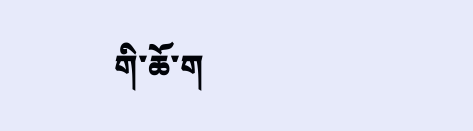གི་ཆོ་ག